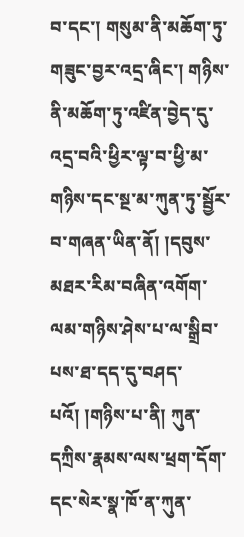བ་དང་། གསུམ་ནི་མཆོག་ཏུ་གཟུང་བྱར་འདྲ་ཞིང་། གཉིས་ནི་མཆོག་ཏུ་འཛིན་བྱེད་དུ་འདྲ་བའི་ཕྱིར་ལྟ་བ་ཕྱི་མ་གཉིས་དང་སྔ་མ་ཀུན་ཏུ་སྦྱོར་བ་གཞན་ཡིན་ནོ། །དབུས་མཐར་རིམ་བཞིན་འགོག་ལམ་གཉིས་ཤེས་པ་ལ་སྒྲིབ་པས་ཐ་དད་དུ་བཤད་པའོ། །གཉིས་པ་ནི། ཀུན་དཀྲིས་རྣམས་ལས་ཕྲག་དོག་དང་སེར་སྣ་ཁོ་ན་ཀུན་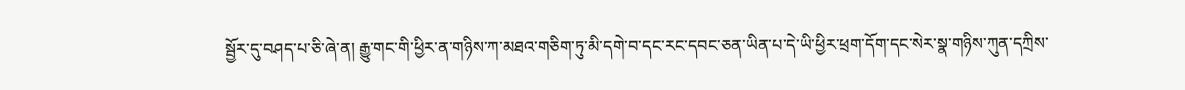སྦྱོར་དུ་བཤད་པ་ཅི་ཞེ་ན། རྒྱུ་གང་གི་ཕྱིར་ན་གཉིས་ཀ་མཐའ་གཅིག་ཏུ་མི་དགེ་བ་དང་རང་དབང་ཅན་ཡིན་པ་དེ་ཡི་ཕྱིར་ཕྲག་དོག་དང་སེར་སྣ་གཉིས་ཀུན་དཀྲིས་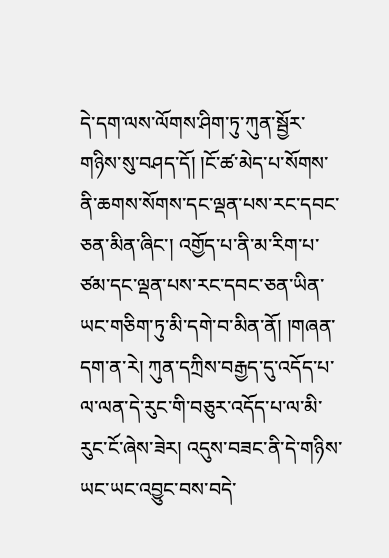དེ་དག་ལས་ལོགས་ཤིག་ཏུ་ཀུན་སྦྱོར་གཉིས་སུ་བཤད་དོ། །ངོ་ཚ་མེད་པ་སོགས་ནི་ཆགས་སོགས་དང་ལྡན་པས་རང་དབང་ཅན་མིན་ཞིང་། འགྱོད་པ་ནི་མ་རིག་པ་ཙམ་དང་ལྡན་པས་རང་དབང་ཅན་ཡིན་ཡང་གཅིག་ཏུ་མི་དགེ་བ་མིན་ནོ། །གཞན་དག་ན་རེ། ཀུན་དཀྲིས་བརྒྱད་དུ་འདོད་པ་ལ་ལན་དེ་རུང་གི་བཅུར་འདོད་པ་ལ་མི་རུང་ངོ་ཞེས་ཟེར། འདུས་བཟང་ནི་དེ་གཉིས་ཡང་ཡང་འབྱུང་བས་བདེ་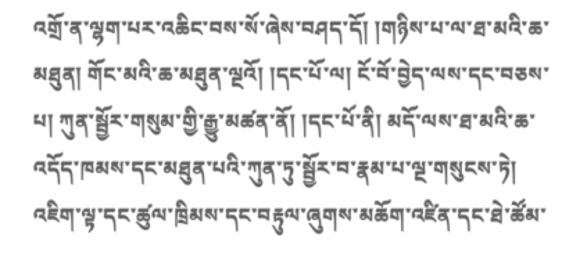འགྲོ་ན་ལྷག་པར་འཆིང་བས་སོ་ཞེས་བཤད་དོ། །གཉིས་པ་ལ་ཐ་མའི་ཆ་མཐུན། གོང་མའི་ཆ་མཐུན་ལྔའོ། །དང་པོ་ལ། ངོ་བོ་བྱེད་ལས་དང་བཅས་པ། ཀུན་སྦྱོར་གསུམ་གྱི་རྒྱུ་མཚན་ནོ། །དང་པོ་ནི། མདོ་ལས་ཐ་མའི་ཆ་འདོད་ཁམས་དང་མཐུན་པའི་ཀུན་ཏུ་སྦྱོར་བ་རྣམ་པ་ལྔ་གསུངས་ཏེ། འཇིག་ལྟ་དང་ཚུལ་ཁྲིམས་དང་བརྟུལ་ཞུགས་མཆོག་འཛིན་དང་ཐེ་ཚོམ་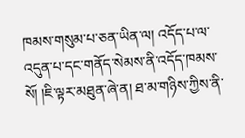ཁམས་གསུམ་པ་ཅན་ཡིན་ལ། འདོད་པ་ལ་འདུན་པ་དང་གནོད་སེམས་ནི་འདོད་ཁམས་སོ། །ཇི་ལྟར་མཐུན་ཞེ་ན། ཐ་མ་གཉིས་ཀྱིས་ནི་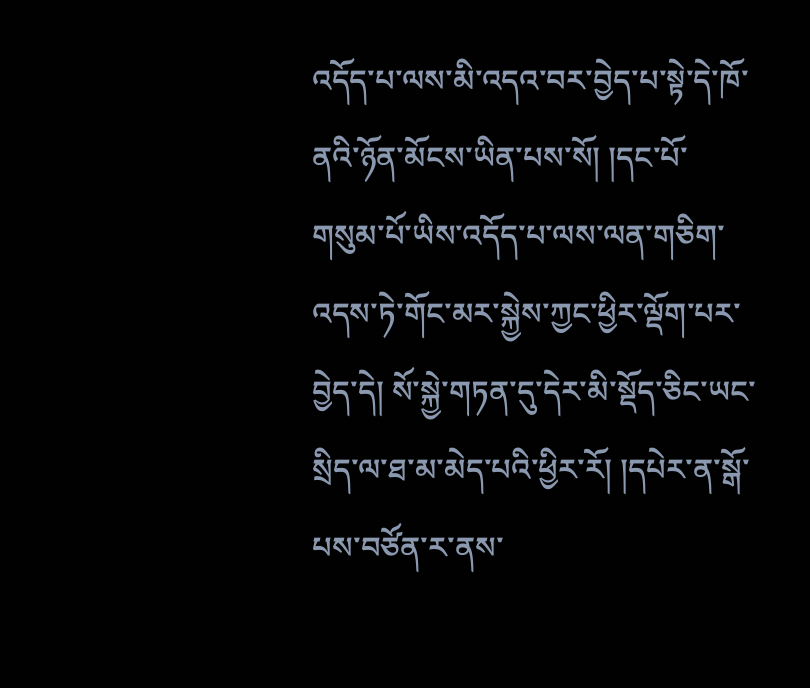འདོད་པ་ལས་མི་འདའ་བར་བྱེད་པ་སྟེ་དེ་ཁོ་ནའི་ཉོན་མོངས་ཡིན་པས་སོ། །དང་པོ་གསུམ་པོ་ཡིས་འདོད་པ་ལས་ལན་གཅིག་འདས་ཏེ་གོང་མར་སྐྱེས་ཀྱང་ཕྱིར་ལྡོག་པར་བྱེད་དེ། སོ་སྐྱེ་གཏན་དུ་དེར་མི་སྡོད་ཅིང་ཡང་སྲིད་ལ་ཐ་མ་མེད་པའི་ཕྱིར་རོ། །དཔེར་ན་སྒོ་པས་བཙོན་ར་ནས་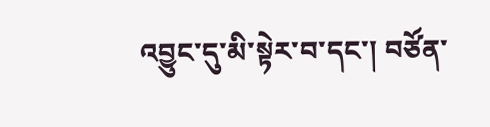འབྱུང་དུ་མི་སྟེར་བ་དང་། བཙོན་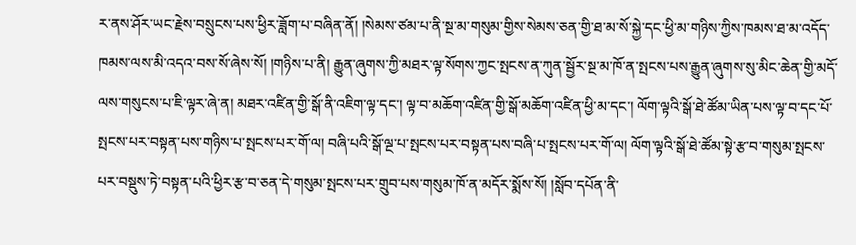ར་ནས་ཤོར་ཡང་རྗེས་བསྲུངས་པས་ཕྱིར་ཟློག་པ་བཞིན་ནོ། །སེམས་ཙམ་པ་ནི་སྔ་མ་གསུམ་གྱིས་སེམས་ཅན་གྱི་ཐ་མ་སོ་སྐྱེ་དང་ཕྱི་མ་གཉིས་ཀྱིས་ཁམས་ཐ་མ་འདོད་ཁམས་ལས་མི་འདའ་བས་སོ་ཞེས་སོ། །གཉིས་པ་ནི། རྒྱུན་ཞུགས་ཀྱི་མཐར་ལྟ་སོགས་ཀྱང་སྤངས་ན་ཀུན་སྦྱོར་སྔ་མ་ཁོ་ན་སྤངས་པས་རྒྱུན་ཞུགས་སུ་མིང་ཆེན་གྱི་མདོ་ལས་གསུངས་པ་ཇི་ལྟར་ཞེ་ན། མཐར་འཛིན་གྱི་སྒོ་ནི་འཇིག་ལྟ་དང་། ལྟ་བ་མཆོག་འཛིན་གྱི་སྒོ་མཆོག་འཛིན་ཕྱི་མ་དང་། ལོག་ལྟའི་སྒོ་ཐེ་ཚོམ་ཡིན་པས་ལྟ་བ་དང་པོ་སྤངས་པར་བསྟན་པས་གཉིས་པ་སྤངས་པར་གོ་ལ། བཞི་པའི་སྒོ་ལྔ་པ་སྤངས་པར་བསྟན་པས་བཞི་པ་སྤངས་པར་གོ་ལ། ལོག་ལྟའི་སྒོ་ཐེ་ཚོམ་སྟེ་རྩ་བ་གསུམ་སྤངས་པར་བསྡུས་ཏེ་བསྟན་པའི་ཕྱིར་རྩ་བ་ཅན་དེ་གསུམ་སྤངས་པར་གྲུབ་པས་གསུམ་ཁོ་ན་མདོར་སྨོས་སོ། །སློབ་དཔོན་ནི་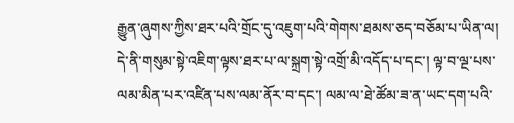རྒྱུན་ཞུགས་ཀྱིས་ཐར་པའི་གྲོང་དུ་འཇུག་པའི་གེགས་ཐམས་ཅད་བཅོམ་པ་ཡིན་ལ། དེ་ནི་གསུམ་སྟེ་འཇིག་ལྟས་ཐར་པ་ལ་སྐྲག་སྟེ་འགྲོ་མི་འདོད་པ་དང་། ལྟ་བ་ལྔ་པས་ལམ་མིན་པར་འཛིན་པས་ལམ་ནོར་བ་དང་། ལམ་ལ་ཐེ་ཚོམ་ཟ་ན་ཡང་དག་པའི་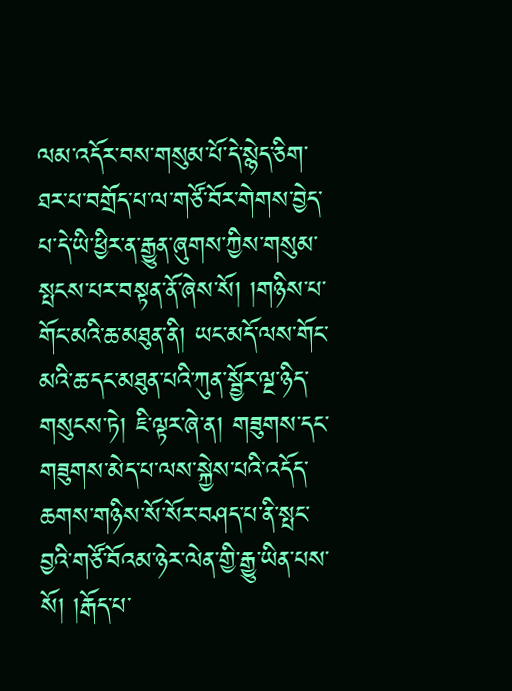ལམ་འདོར་བས་གསུམ་པོ་དེ་སྙེད་ཅིག་ཐར་པ་བགྲོད་པ་ལ་གཙོ་བོར་གེགས་བྱེད་པ་དེ་ཡི་ཕྱིར་ན་རྒྱུན་ཞུགས་ཀྱིས་གསུམ་སྤངས་པར་བསྟན་ནོ་ཞེས་སོ། །གཉིས་པ་གོང་མའི་ཆ་མཐུན་ནི། ཡང་མདོ་ལས་གོང་མའི་ཆ་དང་མཐུན་པའི་ཀུན་སྦྱོར་ལྔ་ཉིད་གསུངས་ཏེ། ཇི་ལྟར་ཞེ་ན། གཟུགས་དང་གཟུགས་མེད་པ་ལས་སྐྱེས་པའི་འདོད་ཆགས་གཉིས་སོ་སོར་བཤད་པ་ནི་སྤང་བྱའི་གཙོ་བོའམ་ཉེར་ལེན་གྱི་རྒྱུ་ཡིན་པས་སོ། །རྒོད་པ་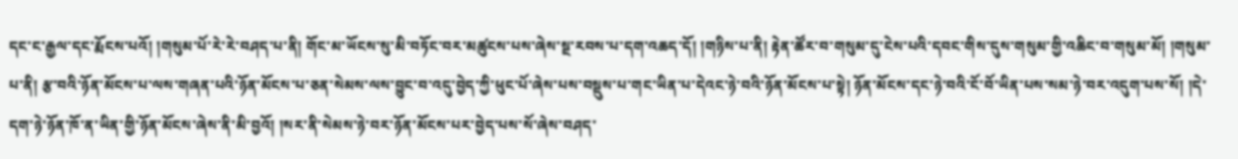དང་ང་རྒྱལ་དང་རྨོངས་པའོ། །གསུམ་པོ་རེ་རེ་བཤད་པ་ནི། གོང་མ་ཡོངས་སུ་མི་བཏོང་བར་མཚུངས་པས་ཞེས་སྔ་རབས་པ་དག་འཆད་དོ། །གཉིས་པ་ནི། རྟེན་ཚོར་བ་གསུམ་དུ་ངེས་པའི་དབང་གིས་དུས་གསུམ་གྱི་འཆིང་བ་གསུམ་མོ། །གསུམ་པ་ནི། རྩ་བའི་ཉོན་མོངས་པ་ལས་གཞན་པའི་ཉོན་མོངས་པ་ཅན་སེམས་ལས་བྱུང་བ་འདུ་བྱེད་ཀྱི་ཕུང་པོ་ཞེས་པས་བསྡུས་པ་གང་ཡིན་པ་དེའང་ཉེ་བའི་ཉོན་མོངས་པ་སྟེ། ཉོན་མོངས་དང་ཉེ་བའི་ངོ་བོ་ཡིན་པས་སམ་ཉེ་བར་འདུག་པས་སོ། །དེ་དག་ཉེ་ཉོན་ཁོ་ན་ཡིན་གྱི་ཉོན་མོངས་ཞེས་ནི་མི་བྱའོ། །སར་ནི་སེམས་ཉེ་བར་ཉོན་མོངས་པར་བྱེད་པས་སོ་ཞེས་བཤད་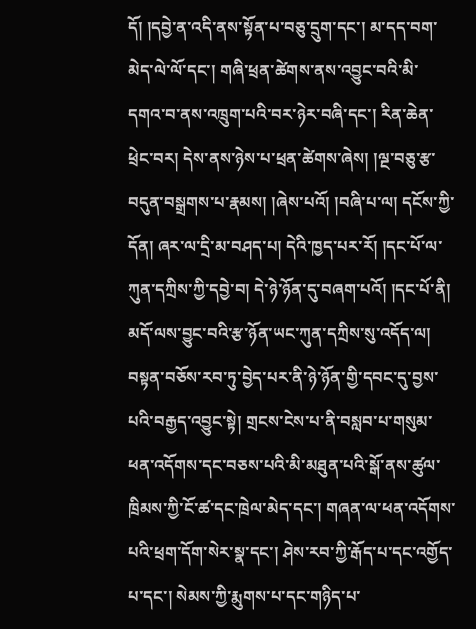དོ། །དབྱེ་ན་འདི་ནས་སྟོན་པ་བཅུ་དྲུག་དང་། མ་དད་བག་མེད་ལེ་ལོ་དང་། གཞི་ཕྲན་ཚེགས་ནས་འབྱུང་བའི་མི་དགའ་བ་ནས་འཁྲུག་པའི་བར་ཉེར་བཞི་དང་། རིན་ཆེན་ཕྲེང་བར། དེས་ནས་ཉེས་པ་ཕྲན་ཚེགས་ཞེས། །ལྔ་བཅུ་རྩ་བདུན་བསྒྲགས་པ་རྣམས། །ཞེས་པའོ། །བཞི་པ་ལ། དངོས་ཀྱི་དོན། ཞར་ལ་དྲི་མ་བཤད་པ། དེའི་ཁྱད་པར་རོ། །དང་པོ་ལ་ཀུན་དཀྲིས་ཀྱི་དབྱེ་བ། དེ་ཉེ་ཉོན་དུ་བཞག་པའོ། །དང་པོ་ནི། མདོ་ལས་བྱུང་བའི་རྩ་ཉོན་ཡང་ཀུན་དཀྲིས་སུ་འདོད་ལ། བསྟན་བཅོས་རབ་ཏུ་བྱེད་པར་ནི་ཉེ་ཉོན་གྱི་དབང་དུ་བྱས་པའི་བརྒྱད་འབྱུང་སྟེ། གྲངས་ངེས་པ་ནི་བསླབ་པ་གསུམ་ཕན་འདོགས་དང་བཅས་པའི་མི་མཐུན་པའི་སྒོ་ནས་ཚུལ་ཁྲིམས་ཀྱི་ངོ་ཚ་དང་ཁྲེལ་མེད་དང་། གཞན་ལ་ཕན་འདོགས་པའི་ཕྲག་དོག་སེར་སྣ་དང་། ཤེས་རབ་ཀྱི་རྒོད་པ་དང་འགྱོད་པ་དང་། སེམས་ཀྱི་རྨུགས་པ་དང་གཉིད་པ་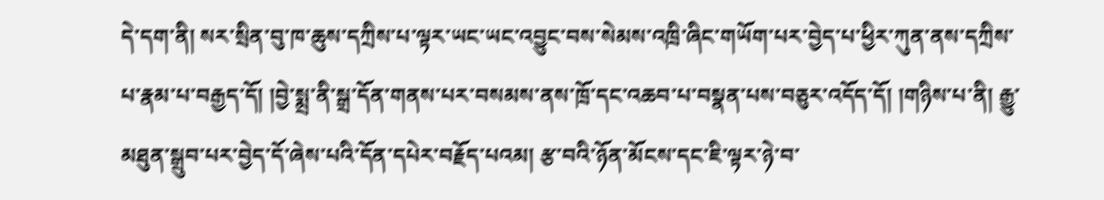དེ་དག་ནི། སར་སྲིན་བུ་ཁ་ཆུས་དཀྲིས་པ་ལྟར་ཡང་ཡང་འབྱུང་བས་སེམས་འཁྲི་ཞིང་གཡོག་པར་བྱེད་པ་ཕྱིར་ཀུན་ནས་དཀྲིས་པ་རྣམ་པ་བརྒྱད་དོ། །བྱེ་སྨྲ་ནི་སྒྲ་དོན་གནས་པར་བསམས་ནས་ཁྲོ་དང་འཆབ་པ་བསྣན་པས་བཅུར་འདོད་དོ། །གཉིས་པ་ནི། རྒྱུ་མཐུན་སྒྲུབ་པར་བྱེད་དོ་ཞེས་པའི་དོན་དཔེར་བརྗོད་པའམ། རྩ་བའི་ཉོན་མོངས་དང་ཇི་ལྟར་ཉེ་བ་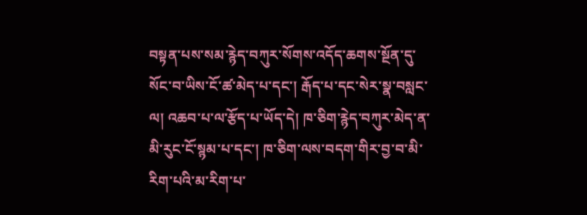བསྟན་པས་སམ་རྙེད་བཀུར་སོགས་འདོད་ཆགས་སྔོན་དུ་སོང་བ་ཡིས་ངོ་ཚ་མེད་པ་དང་། རྒོད་པ་དང་སེར་སྣ་བསླང་ལ། འཆབ་པ་ལ་རྩོད་པ་ཡོད་དེ། ཁ་ཅིག་རྙེད་བཀུར་མེད་ན་མི་རུང་ངོ་སྙམ་པ་དང་། ཁ་ཅིག་ལས་བདག་གིར་བྱ་བ་མི་རིག་པའི་མ་རིག་པ་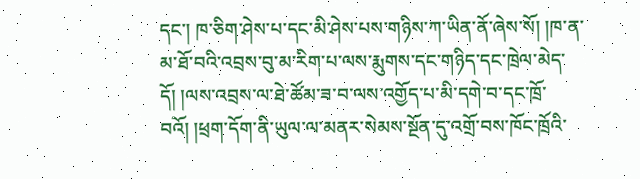དང་། ཁ་ཅིག་ཤེས་པ་དང་མི་ཤེས་པས་གཉིས་ཀ་ཡིན་ནོ་ཞེས་སོ། །ཁ་ན་མ་ཐོ་བའི་འབྲས་བུ་མ་རིག་པ་ལས་རྨུགས་དང་གཉིད་དང་ཁྲེལ་མེད་དོ། །ལས་འབྲས་ལ་ཐེ་ཚོམ་ཟ་བ་ལས་འགྱོད་པ་མི་དགེ་བ་དང་ཁྲོ་བའོ། །ཕྲག་དོག་ནི་ཡུལ་ལ་མནར་སེམས་སྔོན་དུ་འགྲོ་བས་ཁོང་ཁྲོའི་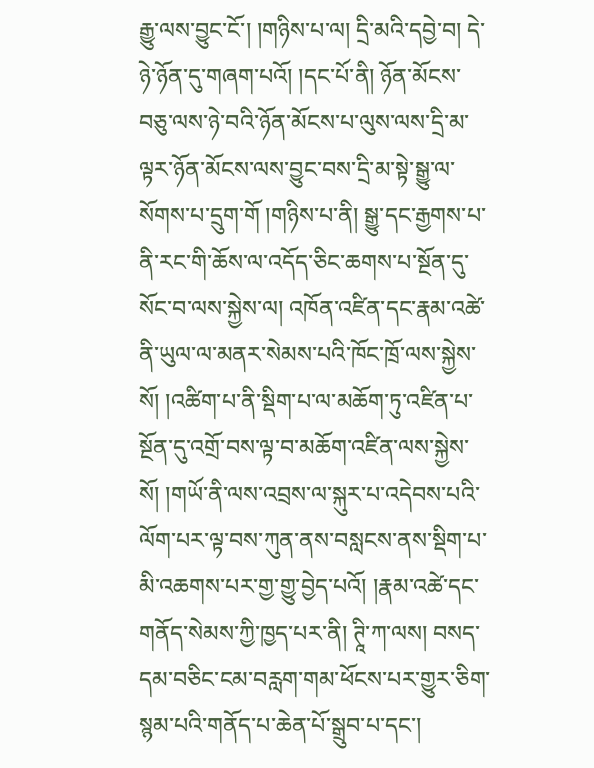རྒྱུ་ལས་བྱུང་ངོ་། །གཉིས་པ་ལ། དྲི་མའི་དབྱེ་བ། དེ་ཉེ་ཉོན་དུ་གཞག་པའོ། །དང་པོ་ནི། ཉོན་མོངས་བཅུ་ལས་ཉེ་བའི་ཉོན་མོངས་པ་ལུས་ལས་དྲི་མ་ལྟར་ཉོན་མོངས་ལས་བྱུང་བས་དྲི་མ་སྟེ་སྒྱུ་ལ་སོགས་པ་དྲུག་གོ །གཉིས་པ་ནི། སྒྱུ་དང་རྒྱགས་པ་ནི་རང་གི་ཆོས་ལ་འདོད་ཅིང་ཆགས་པ་སྔོན་དུ་སོང་བ་ལས་སྐྱེས་ལ། འཁོན་འཛིན་དང་རྣམ་འཚེ་ནི་ཡུལ་ལ་མནར་སེམས་པའི་ཁོང་ཁྲོ་ལས་སྐྱེས་སོ། །འཚིག་པ་ནི་སྡིག་པ་ལ་མཆོག་ཏུ་འཛིན་པ་སྔོན་དུ་འགྲོ་བས་ལྟ་བ་མཆོག་འཛིན་ལས་སྐྱེས་སོ། །གཡོ་ནི་ལས་འབྲས་ལ་སྐུར་པ་འདེབས་པའི་ལོག་པར་ལྟ་བས་ཀུན་ནས་བསླངས་ནས་སྡིག་པ་མི་འཆགས་པར་གྱ་གྱུ་བྱེད་པའོ། །རྣམ་འཚེ་དང་གནོད་སེམས་ཀྱི་ཁྱད་པར་ནི། ཊཱི་ཀ་ལས། བསད་དམ་བཅིང་ངམ་བརླག་གམ་ཕོངས་པར་གྱུར་ཅིག་སྙམ་པའི་གནོད་པ་ཆེན་པོ་སྒྲུབ་པ་དང་།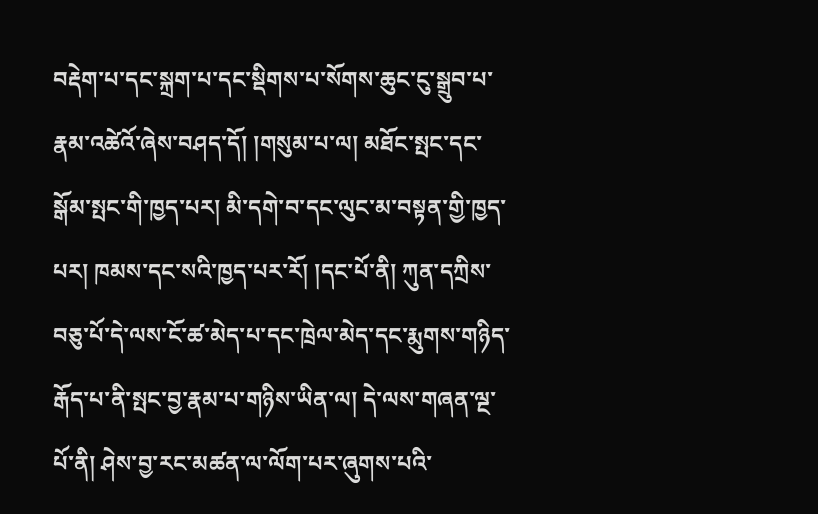བརྡེག་པ་དང་སྐྲག་པ་དང་སྡིགས་པ་སོགས་ཆུང་ངུ་སྒྲུབ་པ་རྣམ་འཚེའོ་ཞེས་བཤད་དོ། །གསུམ་པ་ལ། མཐོང་སྤང་དང་སྒོམ་སྤང་གི་ཁྱད་པར། མི་དགེ་བ་དང་ལུང་མ་བསྟན་གྱི་ཁྱད་པར། ཁམས་དང་སའི་ཁྱད་པར་རོ། །དང་པོ་ནི། ཀུན་དཀྲིས་བཅུ་པོ་དེ་ལས་ངོ་ཚ་མེད་པ་དང་ཁྲེལ་མེད་དང་རྨུགས་གཉིད་རྒོད་པ་ནི་སྤང་བྱ་རྣམ་པ་གཉིས་ཡིན་ལ། དེ་ལས་གཞན་ལྔ་པོ་ནི། ཤེས་བྱ་རང་མཚན་ལ་ལོག་པར་ཞུགས་པའི་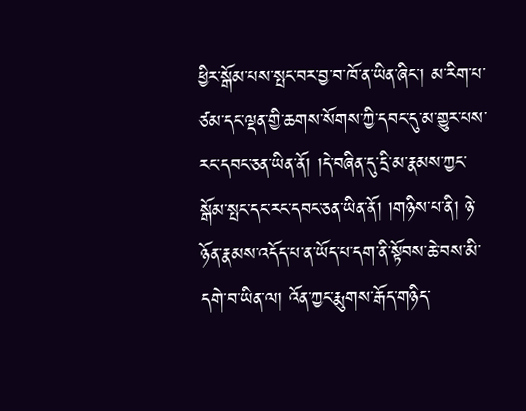ཕྱིར་སྒོམ་པས་སྤང་བར་བྱ་བ་ཁོ་ན་ཡིན་ཞིང་། མ་རིག་པ་ཙམ་དང་ལྡན་གྱི་ཆགས་སོགས་ཀྱི་དབང་དུ་མ་གྱུར་པས་རང་དབང་ཅན་ཡིན་ནོ། །དེ་བཞིན་དུ་དྲི་མ་རྣམས་ཀྱང་སྒོམ་སྤང་དང་རང་དབང་ཅན་ཡིན་ནོ། །གཉིས་པ་ནི། ཉེ་ཉོན་རྣམས་འདོད་པ་ན་ཡོད་པ་དག་ནི་སྟོབས་ཆེ་བས་མི་དགེ་བ་ཡིན་ལ། འོན་ཀྱང་རྨུགས་རྒོད་གཉིད་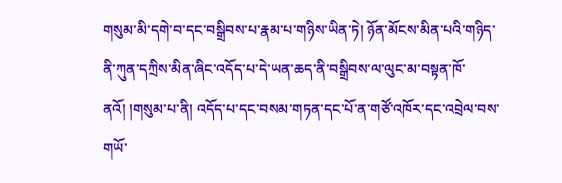གསུམ་མི་དགེ་བ་དང་བསྒྲིབས་པ་རྣམ་པ་གཉིས་ཡིན་ཏེ། ཉོན་མོངས་མིན་པའི་གཉིད་ནི་ཀུན་དཀྲིས་མིན་ཞིང་འདོད་པ་དེ་ཡན་ཆད་ནི་བསྒྲིབས་ལ་ལུང་མ་བསྟན་ཁོ་ནའོ། །གསུམ་པ་ནི། འདོད་པ་དང་བསམ་གཏན་དང་པོ་ན་གཙོ་འཁོར་དང་འབྲེལ་བས་གཡོ་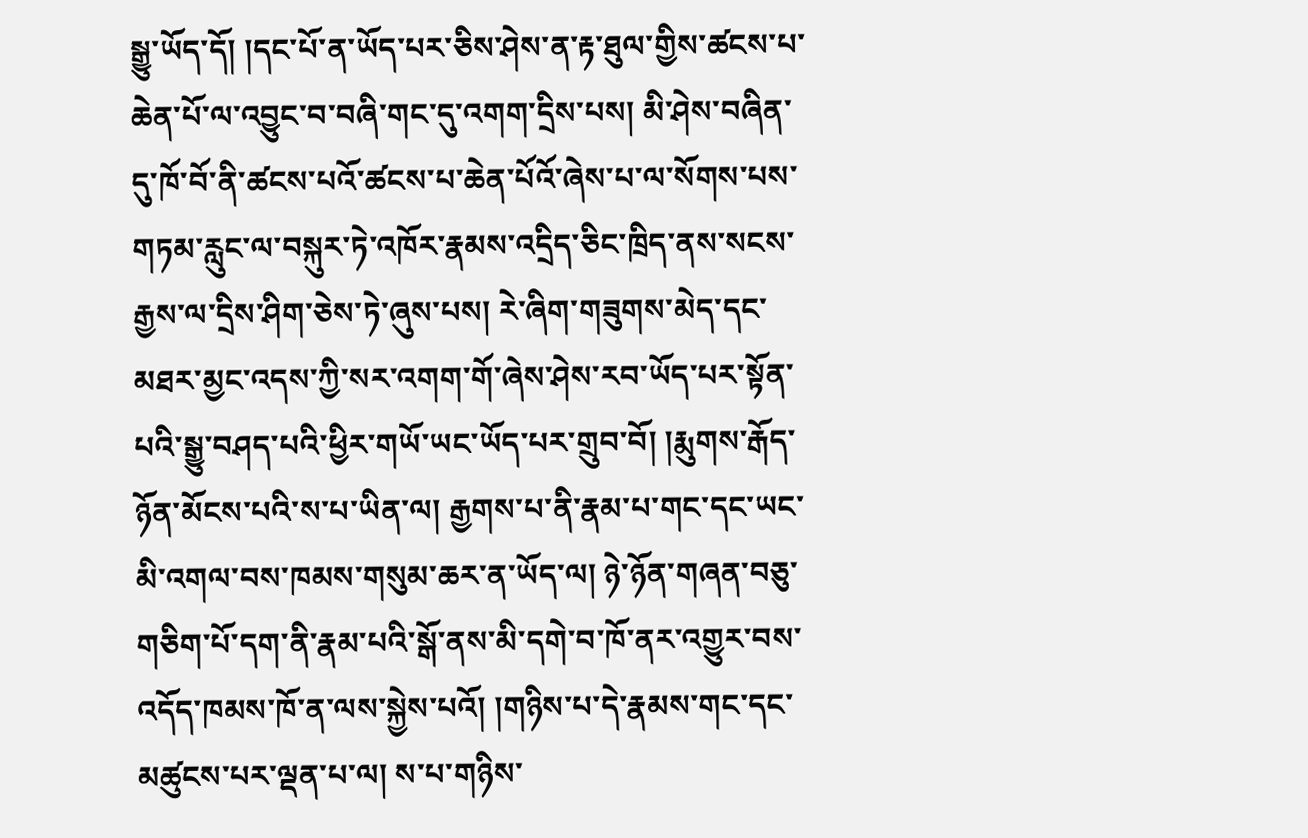སྒྱུ་ཡོད་དོ། །དང་པོ་ན་ཡོད་པར་ཅིས་ཤེས་ན་རྟ་ཐུལ་གྱིས་ཚངས་པ་ཆེན་པོ་ལ་འབྱུང་བ་བཞི་གང་དུ་འགག་དྲིས་པས། མི་ཤེས་བཞིན་དུ་ཁོ་བོ་ནི་ཚངས་པའོ་ཚངས་པ་ཆེན་པོའོ་ཞེས་པ་ལ་སོགས་པས་གཏམ་རླུང་ལ་བསྐུར་ཏེ་འཁོར་རྣམས་འདྲིད་ཅིང་ཁྲིད་ནས་སངས་རྒྱས་ལ་དྲིས་ཤིག་ཅེས་ཏེ་ཞུས་པས། རེ་ཞིག་གཟུགས་མེད་དང་མཐར་མྱང་འདས་ཀྱི་སར་འགག་གོ་ཞེས་ཤེས་རབ་ཡོད་པར་སྟོན་པའི་སྒྱུ་བཤད་པའི་ཕྱིར་གཡོ་ཡང་ཡོད་པར་གྲུབ་བོ། །རྨུགས་རྒོད་ཉོན་མོངས་པའི་ས་པ་ཡིན་ལ། རྒྱགས་པ་ནི་རྣམ་པ་གང་དང་ཡང་མི་འགལ་བས་ཁམས་གསུམ་ཆར་ན་ཡོད་ལ། ཉེ་ཉོན་གཞན་བཅུ་གཅིག་པོ་དག་ནི་རྣམ་པའི་སྒོ་ནས་མི་དགེ་བ་ཁོ་ནར་འགྱུར་བས་འདོད་ཁམས་ཁོ་ན་ལས་སྐྱེས་པའོ། །གཉིས་པ་དེ་རྣམས་གང་དང་མཚུངས་པར་ལྡན་པ་ལ། ས་པ་གཉིས་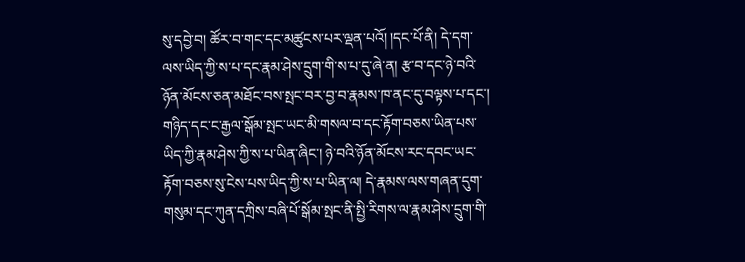སུ་དབྱེ་བ། ཚོར་བ་གང་དང་མཚུངས་པར་ལྡན་པའོ། །དང་པོ་ནི། དེ་དག་ལས་ཡིད་ཀྱི་ས་པ་དང་རྣམ་ཤེས་དྲུག་གི་ས་པ་དུ་ཞེ་ན། རྩ་བ་དང་ཉེ་བའི་ཉོན་མོངས་ཅན་མཐོང་བས་སྤང་བར་བྱ་བ་རྣམས་ཁ་ནང་དུ་བལྟས་པ་དང་། གཉིད་དང་ང་རྒྱལ་སྒོམ་སྤང་ཡང་མི་གསལ་བ་དང་རྟོག་བཅས་ཡིན་པས་ཡིད་ཀྱི་རྣམ་ཤེས་ཀྱི་ས་པ་ཡིན་ཞིང་། ཉེ་བའི་ཉོན་མོངས་རང་དབང་ཡང་རྟོག་བཅས་སུ་ངེས་པས་ཡིད་ཀྱི་ས་པ་ཡིན་ལ། དེ་རྣམས་ལས་གཞན་དུག་གསུམ་དང་ཀུན་དཀྲིས་བཞི་པོ་སྒོམ་སྤང་ནི་སྤྱི་རིགས་ལ་རྣམ་ཤེས་དྲུག་གི་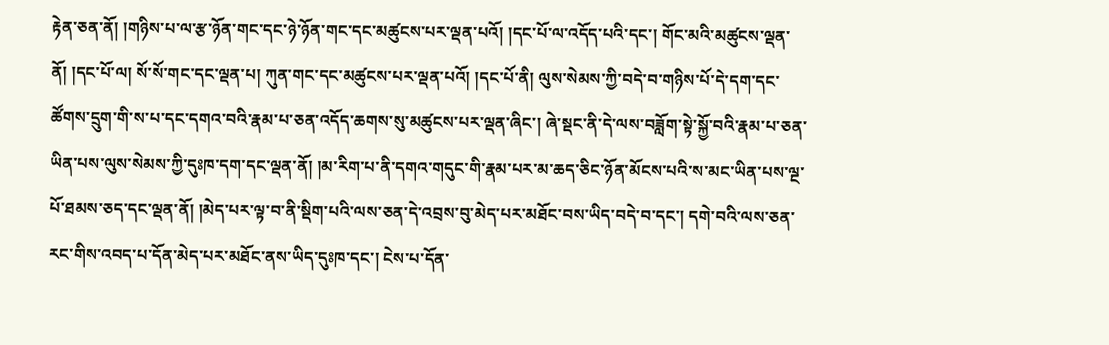རྟེན་ཅན་ནོ། །གཉིས་པ་ལ་རྩ་ཉོན་གང་དང་ཉེ་ཉོན་གང་དང་མཚུངས་པར་ལྡན་པའོ། །དང་པོ་ལ་འདོད་པའི་དང་། གོང་མའི་མཚུངས་ལྡན་ནོ། །དང་པོ་ལ། སོ་སོ་གང་དང་ལྡན་པ། ཀུན་གང་དང་མཚུངས་པར་ལྡན་པའོ། །དང་པོ་ནི། ལུས་སེམས་ཀྱི་བདེ་བ་གཉིས་པོ་དེ་དག་དང་ཚོགས་དྲུག་གི་ས་པ་དང་དགའ་བའི་རྣམ་པ་ཅན་འདོད་ཆགས་སུ་མཚུངས་པར་ལྡན་ཞིང་། ཞེ་སྡང་ནི་དེ་ལས་བཟློག་སྟེ་སྐྱོ་བའི་རྣམ་པ་ཅན་ཡིན་པས་ལུས་སེམས་ཀྱི་དུཿཁ་དག་དང་ལྡན་ནོ། །མ་རིག་པ་ནི་དགའ་གདུང་གི་རྣམ་པར་མ་ཆད་ཅིང་ཉོན་མོངས་པའི་ས་མང་ཡིན་པས་ལྔ་པོ་ཐམས་ཅད་དང་ལྡན་ནོ། །མེད་པར་ལྟ་བ་ནི་སྡིག་པའི་ལས་ཅན་དེ་འབྲས་བུ་མེད་པར་མཐོང་བས་ཡིད་བདེ་བ་དང་། དགེ་བའི་ལས་ཅན་རང་གིས་འབད་པ་དོན་མེད་པར་མཐོང་ནས་ཡིད་དུཿཁ་དང་། ངེས་པ་དོན་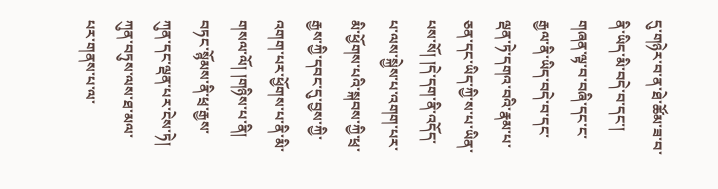དུ་གཉེར་བ་ན་ཐེ་ཚོམ་ཟ་བ་ནི་ཡིད་མི་བདེ་བ་དང་། གཞན་ལྟ་བ་བཞི་དང་ང་རྒྱལ་ནི་ཡིད་བདེ་བ་དང་ལྡན་ཏེ་དགའ་བའི་རྣམ་པ་ཅན་དང་ཡིད་ཀྱི་ས་པ་ཡིན་པས་སོ། །དེ་དག་ནི་འདོད་པ་ལས་སྐྱེས་པ་འགག་པར་མི་ཕྱོགས་པའི་སྐབས་ཀྱི་ཕྲ་རྒྱས་ཀྱི་དབང་དུ་བྱས་ཀྱི་འགག་པར་ཕྱོགས་པ་ནི་མི་གསལ་ལོ། །གཉིས་པ་ནི། བཏང་སྙོམས་ནི་ཕྲ་རྒྱས་ཀུན་དང་ལྡན་པར་ངེས་ཏེ། ཀུན་བཏུས་ལས་ཐ་མལ་པར་གནས་པ་ལ་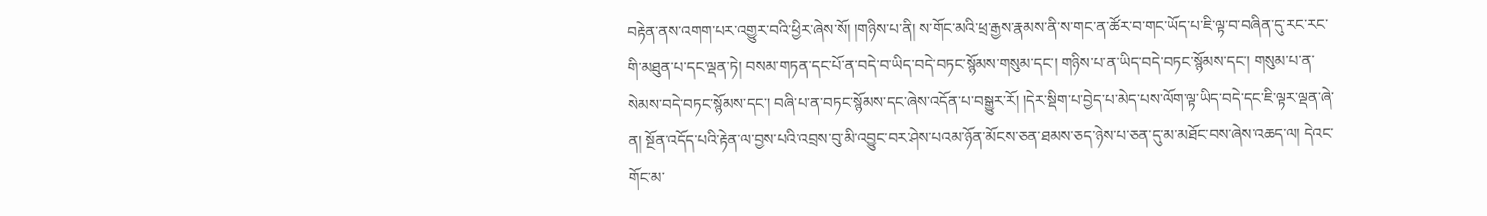བརྟེན་ནས་འགག་པར་འགྱུར་བའི་ཕྱིར་ཞེས་སོ། །གཉིས་པ་ནི། ས་གོང་མའི་ཕྲ་རྒྱས་རྣམས་ནི་ས་གང་ན་ཚོར་བ་གང་ཡོད་པ་ཇི་ལྟ་བ་བཞིན་དུ་རང་རང་གི་མཐུན་པ་དང་ལྡན་ཏེ། བསམ་གཏན་དང་པོ་ན་བདེ་བ་ཡིད་བདེ་བཏང་སྙོམས་གསུམ་དང་། གཉིས་པ་ན་ཡིད་བདེ་བཏང་སྙོམས་དང་། གསུམ་པ་ན་སེམས་བདེ་བཏང་སྙོམས་དང་། བཞི་པ་ན་བཏང་སྙོམས་དང་ཞེས་འདོན་པ་བསྒྱུར་རོ། །དེར་སྡིག་པ་བྱེད་པ་མེད་པས་ལོག་ལྟ་ཡིད་བདེ་དང་ཇི་ལྟར་ལྡན་ཞེ་ན། སྔོན་འདོད་པའི་རྟེན་ལ་བྱས་པའི་འབྲས་བུ་མི་འབྱུང་བར་ཤེས་པའམ་ཉོན་མོངས་ཅན་ཐམས་ཅད་ཉེས་པ་ཅན་དུ་མ་མཐོང་བས་ཞེས་འཆད་ལ། དེའང་གོང་མ་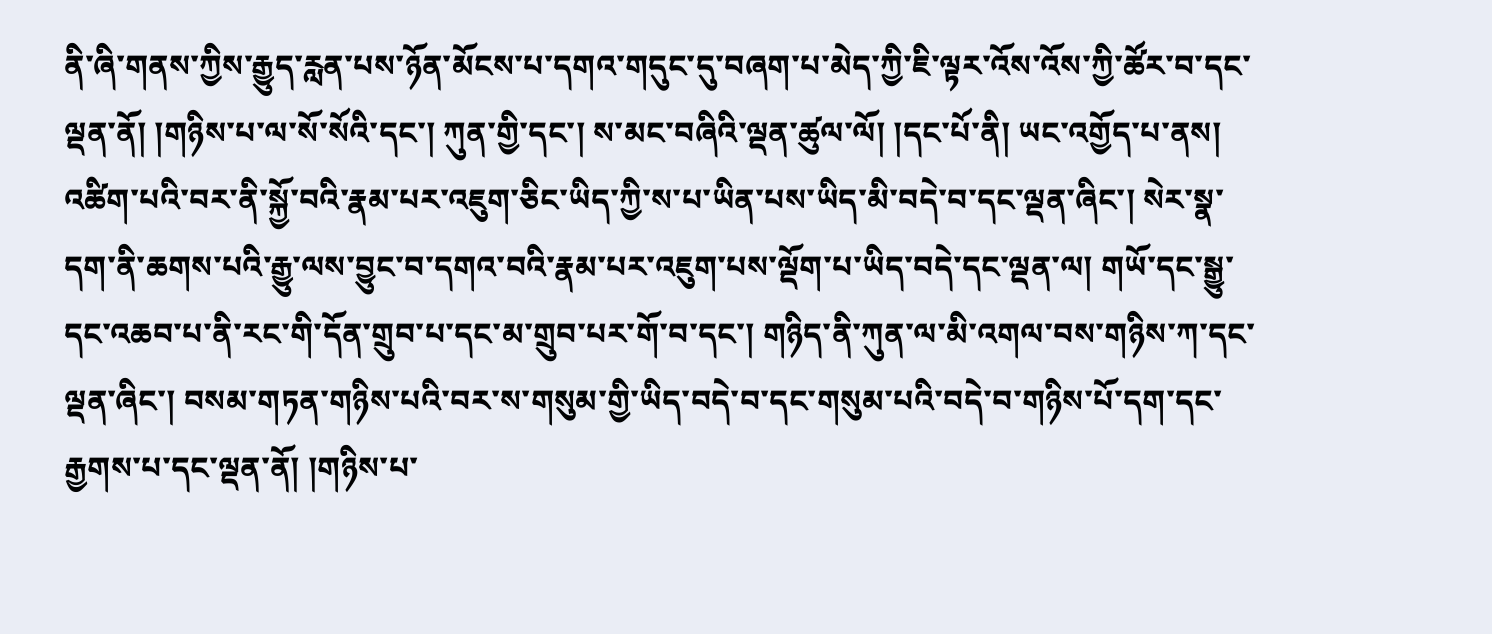ནི་ཞི་གནས་ཀྱིས་རྒྱུད་རླན་པས་ཉོན་མོངས་པ་དགའ་གདུང་དུ་བཞག་པ་མེད་ཀྱི་ཇི་ལྟར་འོས་འོས་ཀྱི་ཚོར་བ་དང་ལྡན་ནོ། །གཉིས་པ་ལ་སོ་སོའི་དང་། ཀུན་གྱི་དང་། ས་མང་བཞིའི་ལྡན་ཚུལ་ལོ། །དང་པོ་ནི། ཡང་འགྱོད་པ་ནས། འཚིག་པའི་བར་ནི་སྐྱོ་བའི་རྣམ་པར་འཇུག་ཅིང་ཡིད་ཀྱི་ས་པ་ཡིན་པས་ཡིད་མི་བདེ་བ་དང་ལྡན་ཞིང་། སེར་སྣ་དག་ནི་ཆགས་པའི་རྒྱུ་ལས་བྱུང་བ་དགའ་བའི་རྣམ་པར་འཇུག་པས་ལྡོག་པ་ཡིད་བདེ་དང་ལྡན་ལ། གཡོ་དང་སྒྱུ་དང་འཆབ་པ་ནི་རང་གི་དོན་གྲུབ་པ་དང་མ་གྲུབ་པར་གོ་བ་དང་། གཉིད་ནི་ཀུན་ལ་མི་འགལ་བས་གཉིས་ཀ་དང་ལྡན་ཞིང་། བསམ་གཏན་གཉིས་པའི་བར་ས་གསུམ་གྱི་ཡིད་བདེ་བ་དང་གསུམ་པའི་བདེ་བ་གཉིས་པོ་དག་དང་རྒྱགས་པ་དང་ལྡན་ནོ། །གཉིས་པ་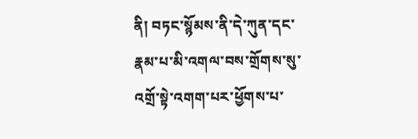ནི། བཏང་སྙོམས་ནི་དེ་ཀུན་དང་རྣམ་པ་མི་འགལ་བས་གྲོགས་སུ་འགྲོ་སྟེ་འགག་པར་ཕྱོགས་པ་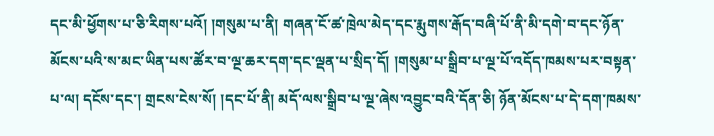དང་མི་ཕྱོགས་པ་ཅི་རིགས་པའོ། །གསུམ་པ་ནི། གཞན་ངོ་ཚ་ཁྲེལ་མེད་དང་རྨུགས་རྒོད་བཞི་པོ་ནི་མི་དགེ་བ་དང་ཉོན་མོངས་པའི་ས་མང་ཡིན་པས་ཚོར་བ་ལྔ་ཆར་དག་དང་ལྡན་པ་སྲིད་དོ། །གསུམ་པ་སྒྲིབ་པ་ལྔ་པོ་འདོད་ཁམས་པར་བསྟན་པ་ལ། དངོས་དང་། གྲངས་ངེས་སོ། །དང་པོ་ནི། མདོ་ལས་སྒྲིབ་པ་ལྔ་ཞེས་འབྱུང་བའི་དོན་ཅི། ཉོན་མོངས་པ་དེ་དག་ཁམས་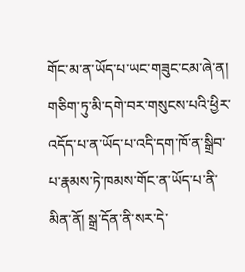གོང་མ་ན་ཡོད་པ་ཡང་གཟུང་ངམ་ཞེ་ན། གཅིག་ཏུ་མི་དགེ་བར་གསུངས་པའི་ཕྱིར་འདོད་པ་ན་ཡོད་པ་འདི་དག་ཁོ་ན་སྒྲིབ་པ་རྣམས་ཏེ་ཁམས་གོང་ན་ཡོད་པ་ནི་མིན་ནོ། སྒྲ་དོན་ནི་སར་དེ་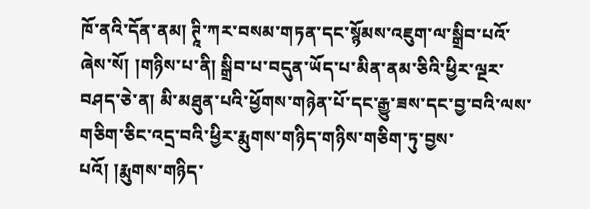ཁོ་ནའི་དོན་ནམ། ཊཱི་ཀར་བསམ་གཏན་དང་སྙོམས་འཇུག་ལ་སྒྲིབ་པའོ་ཞེས་སོ། །གཉིས་པ་ནི། སྒྲིབ་པ་བདུན་ཡོད་པ་མིན་ནམ་ཅིའི་ཕྱིར་ལྔར་བཤད་ཅེ་ན། མི་མཐུན་པའི་ཕྱོགས་གཉེན་པོ་དང་རྒྱུ་ཟས་དང་བྱ་བའི་ལས་གཅིག་ཅིང་འདྲ་བའི་ཕྱིར་རྨུགས་གཉིད་གཉིས་གཅིག་ཏུ་བྱས་པའོ། །རྨུགས་གཉིད་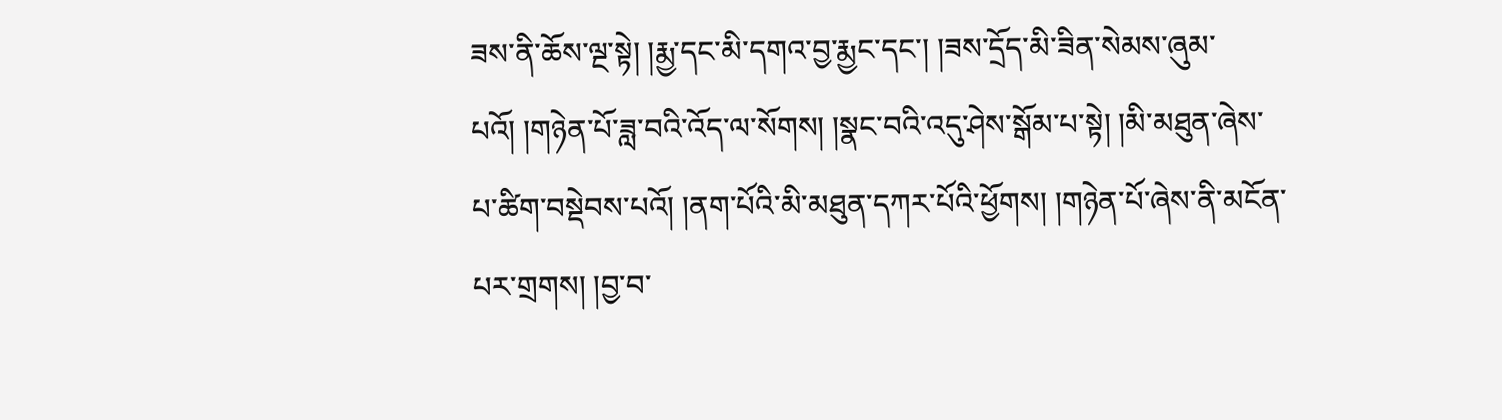ཟས་ནི་ཆོས་ལྔ་སྟེ། །རྨྱ་དང་མི་དགའ་བྱ་རྨྱང་དང་། །ཟས་དྲོད་མི་ཟིན་སེམས་ཞུམ་པའོ། །གཉེན་པོ་ཟླ་བའི་འོད་ལ་སོགས། །སྣང་བའི་འདུ་ཤེས་སྒོམ་པ་སྟེ། །མི་མཐུན་ཞེས་པ་ཚིག་བསྡེབས་པའོ། །ནག་པོའི་མི་མཐུན་དཀར་པོའི་ཕྱོགས། །གཉེན་པོ་ཞེས་ནི་མངོན་པར་གྲགས། །བྱ་བ་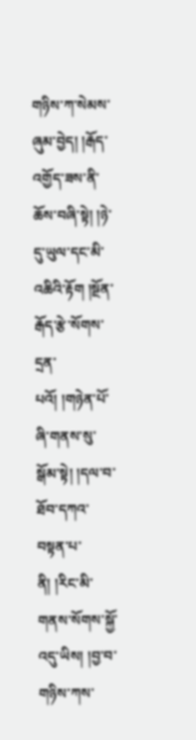གཉིས་ཀ་སེམས་ཞུམ་བྱེད། །རྒོད་འགྱོད་ཟས་ནི་ཆོས་བཞི་སྟེ། །ཉེ་དུ་ཡུལ་དང་མི་འཆིའི་རྟོག །སྔོན་རྒོད་རྩེ་སོགས་དྲན་པའོ། །གཉེན་པོ་ཞི་གནས་སུ་སྒོམ་སྟེ། །དལ་བ་ཐོབ་དཀའ་བསྟན་པ་ནི། །རིང་མི་གནས་སོགས་སྐྱོ་འདུ་ཡིས། །བྱ་བ་གཉིས་ཀས་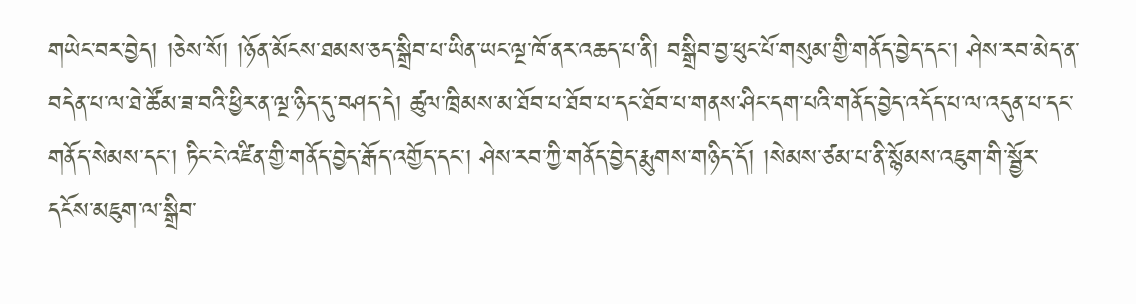གཡེང་བར་བྱེད། །ཅེས་སོ། །ཉོན་མོངས་ཐམས་ཅད་སྒྲིབ་པ་ཡིན་ཡང་ལྔ་ཁོ་ནར་འཆད་པ་ནི། བསྒྲིབ་བྱ་ཕུང་པོ་གསུམ་གྱི་གནོད་བྱེད་དང་། ཤེས་རབ་མེད་ན་བདེན་པ་ལ་ཐེ་ཚོམ་ཟ་བའི་ཕྱིར་ན་ལྔ་ཉིད་དུ་བཤད་དེ། ཚུལ་ཁྲིམས་མ་ཐོབ་པ་ཐོབ་པ་དང་ཐོབ་པ་གནས་ཤིང་དག་པའི་གནོད་བྱེད་འདོད་པ་ལ་འདུན་པ་དང་གནོད་སེམས་དང་། ཏིང་ངེ་འཛིན་གྱི་གནོད་བྱེད་རྒོད་འགྱོད་དང་། ཤེས་རབ་ཀྱི་གནོད་བྱེད་རྨུགས་གཉིད་དོ། །སེམས་ཙམ་པ་ནི་སྙོམས་འཇུག་གི་སྦྱོར་དངོས་མཇུག་ལ་སྒྲིབ་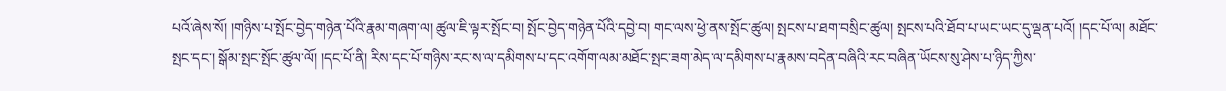པའོ་ཞེས་སོ། །གཉིས་པ་སྤོང་བྱེད་གཉེན་པོའི་རྣམ་གཞག་ལ། ཚུལ་ཇི་ལྟར་སྤོང་བ། སྤོང་བྱེད་གཉེན་པོའི་དབྱེ་བ། གང་ལས་ཕྱེ་ནས་སྤོང་ཚུལ། སྤངས་པ་ཐག་བསྲིང་ཚུལ། སྤངས་པའི་ཐོབ་པ་ཡང་ཡང་དུ་ལྡན་པའོ། །དང་པོ་ལ། མཐོང་སྤང་དང་། སྒོམ་སྤང་སྤོང་ཚུལ་ལོ། །དང་པོ་ནི། རིས་དང་པོ་གཉིས་རང་ས་ལ་དམིགས་པ་དང་འགོག་ལམ་མཐོང་སྤང་ཟག་མེད་ལ་དམིགས་པ་རྣམས་བདེན་བཞིའི་རང་བཞིན་ཡོངས་སུ་ཤེས་པ་ཉིད་ཀྱིས་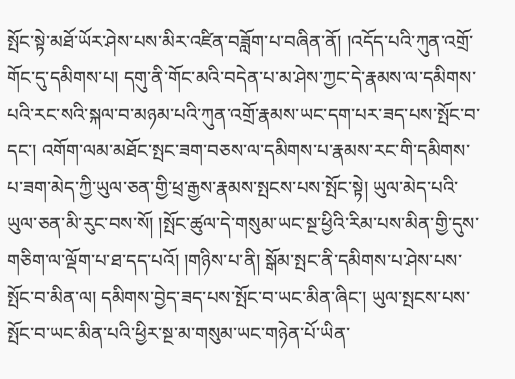སྤོང་སྟེ་མཐོ་ཡོར་ཤེས་པས་མིར་འཛིན་བཟློག་པ་བཞིན་ནོ། །འདོད་པའི་ཀུན་འགྲོ་གོང་དུ་དམིགས་པ། དགུ་ནི་གོང་མའི་བདེན་པ་མ་ཤེས་ཀྱང་དེ་རྣམས་ལ་དམིགས་པའི་རང་སའི་སྐལ་བ་མཉམ་པའི་ཀུན་འགྲོ་རྣམས་ཡང་དག་པར་ཟད་པས་སྤོང་བ་དང་། འགོག་ལམ་མཐོང་སྤང་ཟག་བཅས་ལ་དམིགས་པ་རྣམས་རང་གི་དམིགས་པ་ཟག་མེད་ཀྱི་ཡུལ་ཅན་གྱི་ཕྲ་རྒྱས་རྣམས་སྤངས་པས་སྤོང་སྟེ། ཡུལ་མེད་པའི་ཡུལ་ཅན་མི་རུང་བས་སོ། །སྤོང་ཚུལ་དེ་གསུམ་ཡང་སྔ་ཕྱིའི་རིམ་པས་མིན་གྱི་དུས་གཅིག་ལ་ལྡོག་པ་ཐ་དད་པའོ། །གཉིས་པ་ནི། སྒོམ་སྤང་ནི་དམིགས་པ་ཤེས་པས་སྤོང་བ་མིན་ལ། དམིགས་བྱེད་ཟད་པས་སྤོང་བ་ཡང་མིན་ཞིང་། ཡུལ་སྤངས་པས་སྤོང་བ་ཡང་མིན་པའི་ཕྱིར་སྔ་མ་གསུམ་ཡང་གཉེན་པོ་ཡིན་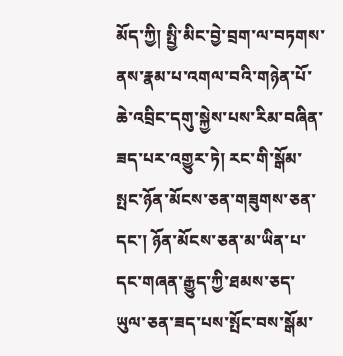མོད་ཀྱི། སྤྱི་མིང་བྱེ་བྲག་ལ་བཏགས་ནས་རྣམ་པ་འགལ་བའི་གཉེན་པོ་ཆེ་འབྲིང་དགུ་སྐྱེས་པས་རིམ་བཞིན་ཟད་པར་འགྱུར་ཏེ། རང་གི་སྒོམ་སྤང་ཉོན་མོངས་ཅན་གཟུགས་ཅན་དང་། ཉོན་མོངས་ཅན་མ་ཡིན་པ་དང་གཞན་རྒྱུད་ཀྱི་ཐམས་ཅད་ཡུལ་ཅན་ཟད་པས་སྤོང་བས་སྒོམ་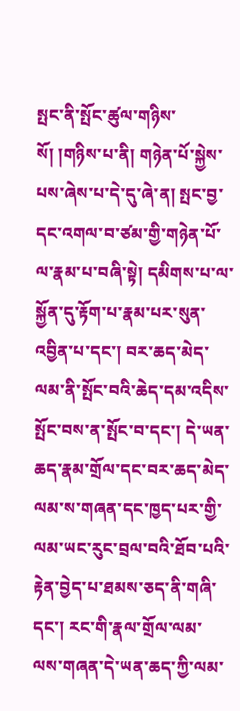སྤང་ནི་སྤོང་ཚུལ་གཉིས་སོ། །གཉིས་པ་ནི། གཉེན་པོ་སྐྱེས་པས་ཞེས་པ་དེ་དུ་ཞེ་ན། སྤང་བྱ་དང་འགལ་བ་ཙམ་གྱི་གཉེན་པོ་ལ་རྣམ་པ་བཞི་སྟེ། དམིགས་པ་ལ་སྐྱོན་དུ་རྟོག་པ་རྣམ་པར་སུན་འབྱིན་པ་དང་། བར་ཆད་མེད་ལམ་ནི་སྤོང་བའི་ཆེད་དམ་འདིས་སྤོང་བས་ན་སྤོང་བ་དང་། དེ་ཡན་ཆད་རྣམ་གྲོལ་དང་བར་ཆད་མེད་ལམ་ས་གཞན་དང་ཁྱད་པར་གྱི་ལམ་ཡང་རུང་བྲལ་བའི་ཐོབ་པའི་རྟེན་བྱེད་པ་ཐམས་ཅད་ནི་གཞི་དང་། རང་གི་རྣལ་གྲོལ་ལམ་ལས་གཞན་དེ་ཡན་ཆད་ཀྱི་ལམ་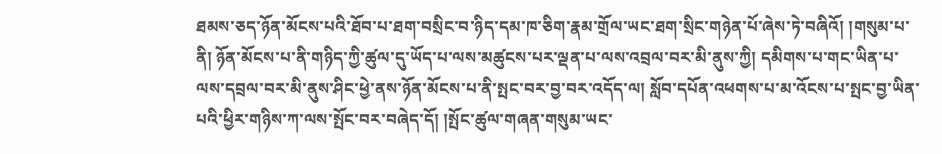ཐམས་ཅད་ཉོན་མོངས་པའི་ཐོབ་པ་ཐག་བསྲིང་བ་ཉིད་དམ་ཁ་ཅིག་རྣམ་གྲོལ་ཡང་ཐག་སྲིང་གཉེན་པོ་ཞེས་ཏེ་བཞིའོ། །གསུམ་པ་ནི། ཉོན་མོངས་པ་ནི་གཉིད་ཀྱི་ཚུལ་དུ་ཡོད་པ་ལས་མཚུངས་པར་ལྡན་པ་ལས་འབྲལ་བར་མི་ནུས་ཀྱི། དམིགས་པ་གང་ཡིན་པ་ལས་དབྲལ་བར་མི་ནུས་ཤིང་ཕྱེ་ནས་ཉོན་མོངས་པ་ནི་སྤང་བར་བྱ་བར་འདོད་ལ། སློབ་དཔོན་འཕགས་པ་མ་འོངས་པ་སྤང་བྱ་ཡིན་པའི་ཕྱིར་གཉིས་ཀ་ལས་སྤོང་བར་བཞེད་དོ། །སྤོང་ཚུལ་གཞན་གསུམ་ཡང་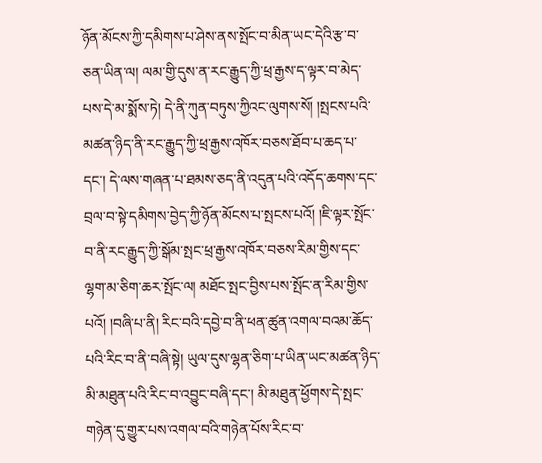ཉོན་མོངས་ཀྱི་དམིགས་པ་ཤེས་ནས་སྤོང་བ་མིན་ཡང་དེའི་རྩ་བ་ཅན་ཡིན་ལ། ལམ་གྱི་དུས་ན་རང་རྒྱུད་ཀྱི་ཕྲ་རྒྱས་ད་ལྟར་བ་མེད་པས་དེ་མ་སྨོས་ཏེ། དེ་ནི་ཀུན་བཏུས་ཀྱིའང་ལུགས་སོ། །སྤངས་པའི་མཚན་ཉིད་ནི་རང་རྒྱུད་ཀྱི་ཕྲ་རྒྱས་འཁོར་བཅས་ཐོབ་པ་ཆད་པ་དང་། དེ་ལས་གཞན་པ་ཐམས་ཅད་ནི་འདུན་པའི་འདོད་ཆགས་དང་བྲལ་བ་སྟེ་དམིགས་བྱེད་ཀྱི་ཉོན་མོངས་པ་སྤངས་པའོ། །ཇི་ལྟར་སྤོང་བ་ནི་རང་རྒྱུད་ཀྱི་སྒོམ་སྤང་ཕྲ་རྒྱས་འཁོར་བཅས་རིམ་གྱིས་དང་ལྷག་མ་ཅིག་ཆར་སྤོང་ལ། མཐོང་སྤང་བྱིས་པས་སྤོང་ན་རིམ་གྱིས་པའོ། །བཞི་པ་ནི། རིང་བའི་དབྱེ་བ་ནི་ཕན་ཚུན་འགལ་བའམ་ཆོད་པའི་རིང་བ་ནི་བཞི་སྟེ། ཡུལ་དུས་ལྷན་ཅིག་པ་ཡིན་ཡང་མཚན་ཉིད་མི་མཐུན་པའི་རིང་བ་འབྱུང་བཞི་དང་། མི་མཐུན་ཕྱོགས་དེ་སྤང་གཉེན་དུ་གྱུར་པས་འགལ་བའི་གཉེན་པོས་རིང་བ་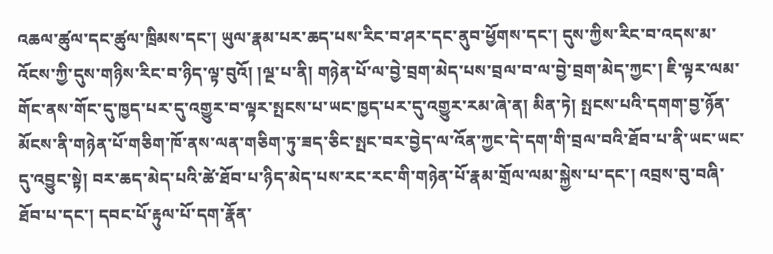འཆལ་ཚུལ་དང་ཚུལ་ཁྲིམས་དང་། ཡུལ་རྣམ་པར་ཆད་པས་རིང་བ་ཤར་དང་ནུབ་ཕྱོགས་དང་། དུས་ཀྱིས་རིང་བ་འདས་མ་འོངས་ཀྱི་དུས་གཉིས་རིང་བ་ཉིད་ལྟ་བུའོ། །ལྔ་པ་ནི། གཉེན་པོ་ལ་བྱེ་བྲག་མེད་པས་བྲལ་བ་ལ་བྱེ་བྲག་མེད་ཀྱང་། ཇི་ལྟར་ལམ་གོང་ནས་གོང་དུ་ཁྱད་པར་དུ་འགྱུར་བ་ལྟར་སྤངས་པ་ཡང་ཁྱད་པར་དུ་འགྱུར་རམ་ཞེ་ན། མིན་ཏེ། སྤངས་པའི་དགག་བྱ་ཉོན་མོངས་ནི་གཉེན་པོ་གཅིག་ཁོ་ནས་ལན་གཅིག་ཏུ་ཟད་ཅིང་སྤང་བར་བྱེད་ལ་འོན་ཀྱང་དེ་དག་གི་བྲལ་བའི་ཐོབ་པ་ནི་ཡང་ཡང་དུ་འབྱུང་སྟེ། བར་ཆད་མེད་པའི་ཚེ་ཐོབ་པ་ཉིད་མེད་པས་རང་རང་གི་གཉེན་པོ་རྣམ་གྲོལ་ལམ་སྐྱེས་པ་དང་། འབྲས་བུ་བཞི་ཐོབ་པ་དང་། དབང་པོ་རྟུལ་པོ་དག་རྣོན་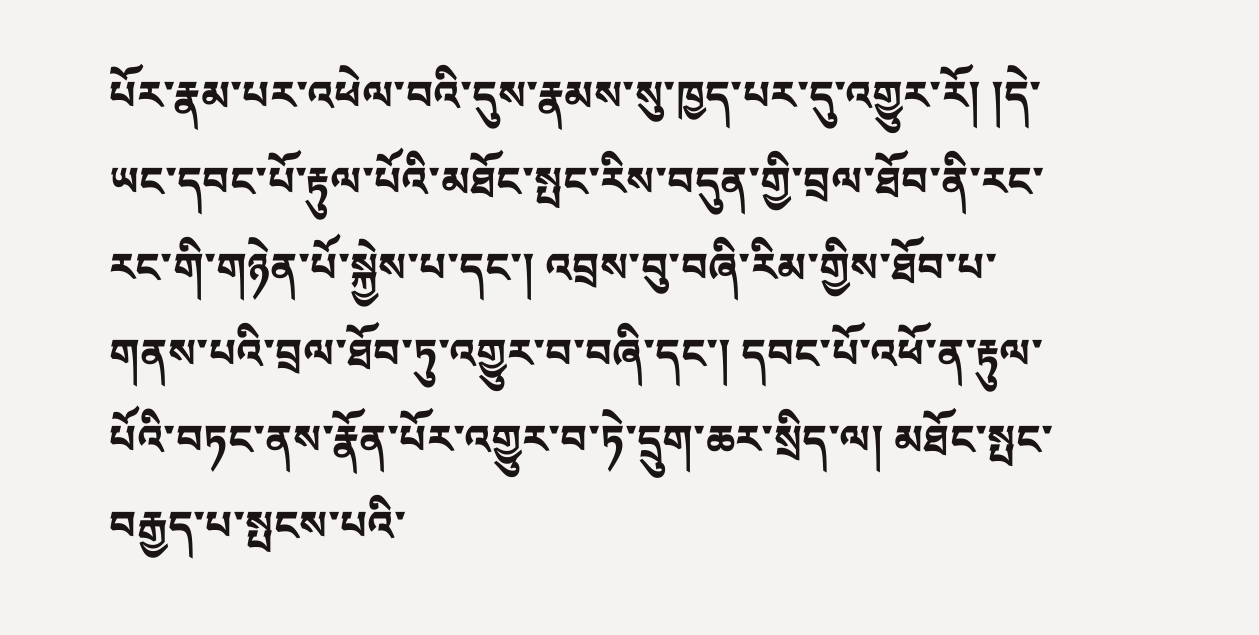པོར་རྣམ་པར་འཕེལ་བའི་དུས་རྣམས་སུ་ཁྱད་པར་དུ་འགྱུར་རོ། །དེ་ཡང་དབང་པོ་རྟུལ་པོའི་མཐོང་སྤང་རིས་བདུན་གྱི་བྲལ་ཐོབ་ནི་རང་རང་གི་གཉེན་པོ་སྐྱེས་པ་དང་། འབྲས་བུ་བཞི་རིམ་གྱིས་ཐོབ་པ་གནས་པའི་བྲལ་ཐོབ་ཏུ་འགྱུར་བ་བཞི་དང་། དབང་པོ་འཕོ་ན་རྟུལ་པོའི་བཏང་ནས་རྣོན་པོར་འགྱུར་བ་ཏེ་དྲུག་ཆར་སྲིད་ལ། མཐོང་སྤང་བརྒྱད་པ་སྤངས་པའི་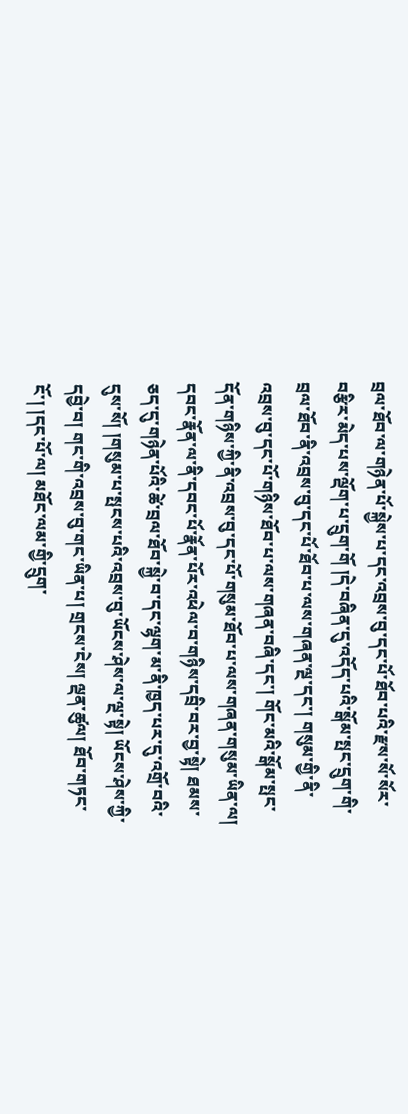བྲལ་ཐོབ་ལ་གཉེན་པོ་སྐྱེས་པ་དང་འབྲས་བུ་དང་པོ་ཐོབ་པའི་རྫས་སོ་སོར་བརྩིར་མེད་པས་ལྡོག་པ་དྲུག་གོ །དེ་བཞིན་དུ་འདོད་པའི་སྒོམ་སྤང་དྲུག་གི་བྲལ་ཐོབ་ནི་འབྲས་བུ་དང་པོ་ཐོབ་པ་ལས་གཞན་ལྔ་དང་། གསུམ་གྱི་ནི་འབྲས་བུ་དང་པོ་གཉིས་ཐོབ་པ་ལས་གཞན་བཞི་དང་། གོང་མའི་སྒོམ་སྤང་དོན་གཉིས་ཀྱི་ནི་འབྲས་བུ་དང་པོ་གསུམ་ཐོབ་པ་ལས་གཞན་གསུམ་ཡིན་ལ། དབང་རྣོན་ལ་ནི་དབང་པོ་རྣོན་པོར་འཕེལ་བ་གཉིས་དབྲི་བར་བྱ་སྟེ། ཐམས་ཅད་དུ་གཉེན་པོའི་ཚེ་བྲལ་ཐོབ་སྐྱེ་བ་དང་ལྷག་མ་ནི་ཁྱད་པར་དུ་འགྲོ་བའི་དུས་སོ། །གསུམ་པ་སྤངས་པའི་འབྲས་བུ་ཡོངས་ཤེས་ལ་ལྔ་སྟེ། ཡོངས་ཤེས་ཀྱི་དབྱེ་བ། གང་གི་འབྲས་བུ་གང་ཡིན་པ། གྲངས་ངེས། ལྡན་ཚུལ། ཐོབ་གཏང་ངོ་། །དང་པོ་ལ། མཐོང་ལམ་གྱི་དྲུག་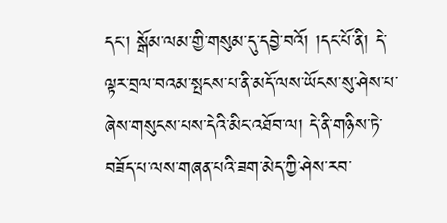དང་། སྒོམ་ལམ་གྱི་གསུམ་དུ་དབྱེ་བའོ། །དང་པོ་ནི། དེ་ལྟར་བྲལ་བའམ་སྤངས་པ་ནི་མདོ་ལས་ཡོངས་སུ་ཤེས་པ་ཞེས་གསུངས་པས་དེའི་མིང་འཐོབ་ལ། དེ་ནི་གཉིས་ཏེ་བཟོད་པ་ལས་གཞན་པའི་ཟག་མེད་ཀྱི་ཤེས་རབ་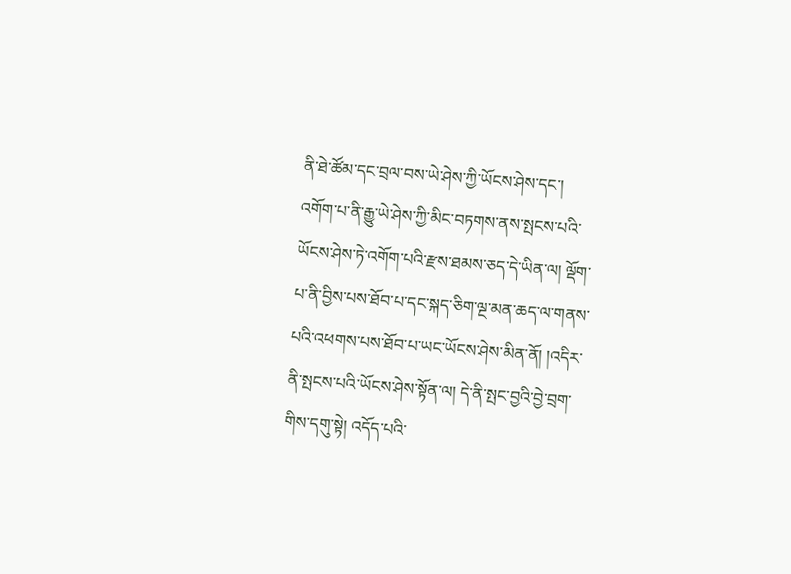ནི་ཐེ་ཚོམ་དང་བྲལ་བས་ཡེ་ཤེས་ཀྱི་ཡོངས་ཤེས་དང་། འགོག་པ་ནི་རྒྱུ་ཡེ་ཤེས་ཀྱི་མིང་བཏགས་ནས་སྤངས་པའི་ཡོངས་ཤེས་ཏེ་འགོག་པའི་རྫས་ཐམས་ཅད་དེ་ཡིན་ལ། ལྡོག་པ་ནི་བྱིས་པས་ཐོབ་པ་དང་སྐད་ཅིག་ལྔ་མན་ཆད་ལ་གནས་པའི་འཕགས་པས་ཐོབ་པ་ཡང་ཡོངས་ཤེས་མིན་ནོ། །འདིར་ནི་སྤངས་པའི་ཡོངས་ཤེས་སྟོན་ལ། དེ་ནི་སྤང་བྱའི་བྱེ་བྲག་གིས་དགུ་སྟེ། འདོད་པའི་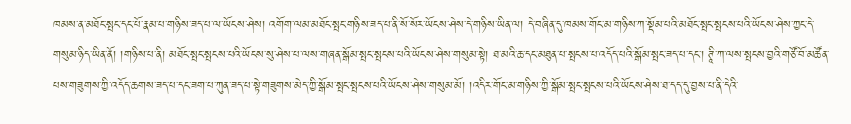ཁམས་ན་མཐོང་སྤང་དང་པོ་རྣམ་པ་གཉིས་ཟད་པ་ལ་ཡོངས་ཤེས། འགོག་ལམ་མཐོང་སྤང་གཉིས་ཟད་པ་ནི་སོ་སོར་ཡོངས་ཤེས་དེ་གཉིས་ཡིན་ལ། དེ་བཞིན་དུ་ཁམས་གོང་མ་གཉིས་ཀ་སྡོམ་པའི་མཐོང་སྤང་སྤངས་པའི་ཡོངས་ཤེས་ཀྱང་དེ་གསུམ་ཉིད་ཡིན་ནོ། །གཉིས་པ་ནི། མཐོང་སྤང་སྤངས་པའི་ཡོངས་སུ་ཤེས་པ་ལས་གཞན་སྒོམ་སྤང་སྤངས་པའི་ཡོངས་ཤེས་གསུམ་སྟེ། ཐ་མའི་ཆ་དང་མཐུན་པ་སྤངས་པ་འདོད་པའི་སྒོམ་སྤང་ཟད་པ་དང་། ཊཱི་ཀ་ལས་སྤངས་བྱའི་གཙོ་བོ་མཚོན་པས་གཟུགས་ཀྱི་འདོད་ཆགས་ཟད་པ་དང་ཟག་པ་ཀུན་ཟད་པ་སྟེ་གཟུགས་མེད་ཀྱི་སྒོམ་སྤང་སྤངས་པའི་ཡོངས་ཤེས་གསུམ་མོ། །འདིར་གོང་མ་གཉིས་ཀྱི་སྒོམ་སྤང་སྤངས་པའི་ཡོངས་ཤེས་ཐ་དད་དུ་བྱས་པ་ནི་དེའི་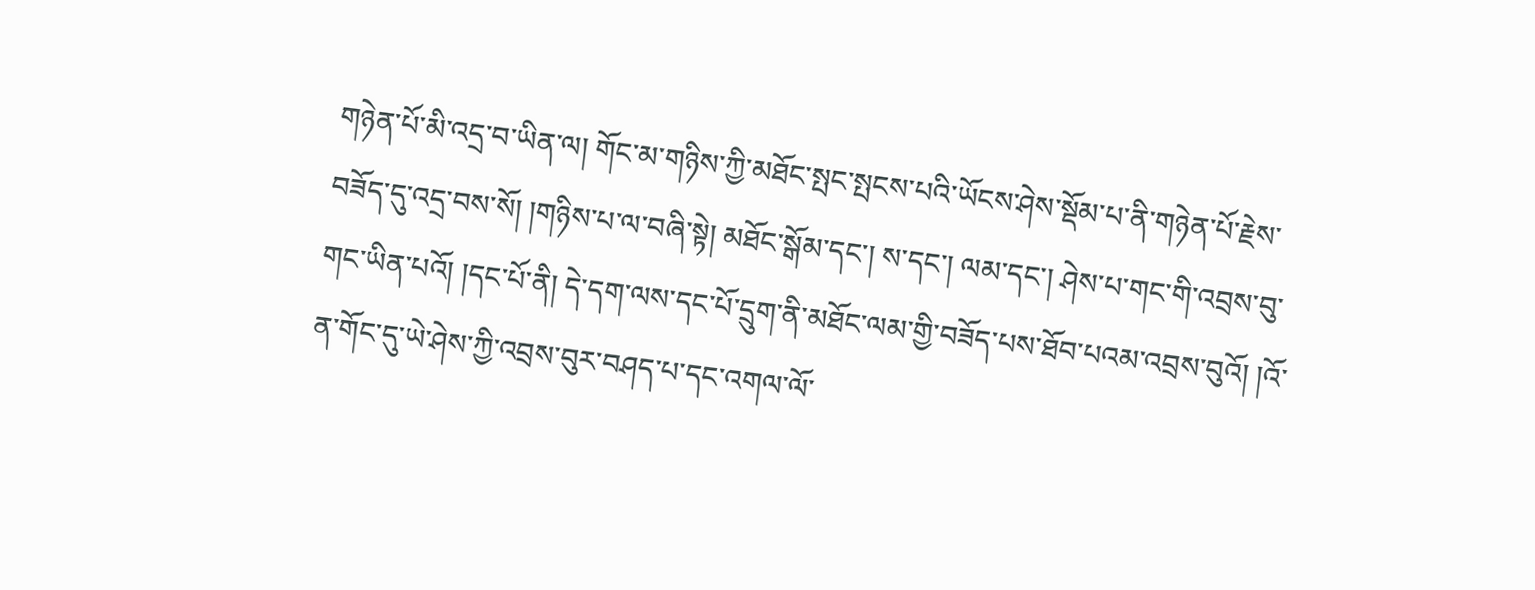གཉེན་པོ་མི་འདྲ་བ་ཡིན་ལ། གོང་མ་གཉིས་ཀྱི་མཐོང་སྤང་སྤངས་པའི་ཡོངས་ཤེས་སྡོམ་པ་ནི་གཉེན་པོ་རྗེས་བཟོད་དུ་འདྲ་བས་སོ། །གཉིས་པ་ལ་བཞི་སྟེ། མཐོང་སྒོམ་དང་། ས་དང་། ལམ་དང་། ཤེས་པ་གང་གི་འབྲས་བུ་གང་ཡིན་པའོ། །དང་པོ་ནི། དེ་དག་ལས་དང་པོ་དྲུག་ནི་མཐོང་ལམ་གྱི་བཟོད་པས་ཐོབ་པའམ་འབྲས་བུའོ། །འོ་ན་གོང་དུ་ཡེ་ཤེས་ཀྱི་འབྲས་བུར་བཤད་པ་དང་འགལ་ལོ་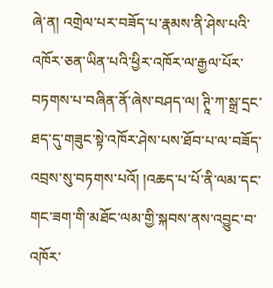ཞེ་ན། འགྲེལ་པར་བཟོད་པ་རྣམས་ནི་ཤེས་པའི་འཁོར་ཅན་ཡིན་པའི་ཕྱིར་འཁོར་ལ་རྒྱལ་པོར་བཏགས་པ་བཞིན་ནོ་ཞེས་བཤད་ལ། ཊཱི་ཀ་སྒྲ་དྲང་ཐད་དུ་གཟུང་སྟེ་འཁོར་ཤེས་པས་ཐོབ་པ་ལ་བཟོད་འབྲས་སུ་བཏགས་པའོ། །འཆད་པ་པོ་ནི་ལམ་དང་གང་ཟག་གི་མཐོང་ལམ་གྱི་སྐབས་ནས་འབྱུང་བ་འཁོར་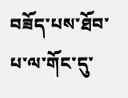བཟོད་པས་ཐོབ་པ་ལ་གོང་དུ་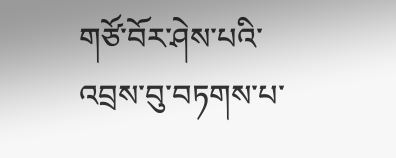གཙོ་བོར་ཤེས་པའི་འབྲས་བུ་བཏགས་པ་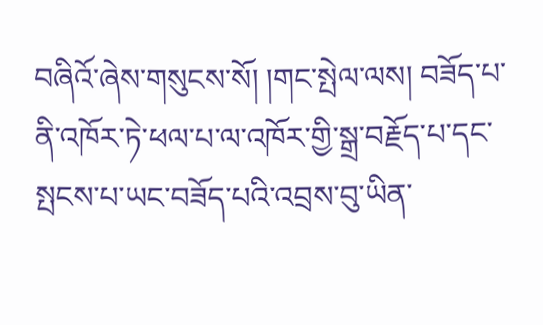བཞིའོ་ཞེས་གསུངས་སོ། །གང་སྤེལ་ལས། བཟོད་པ་ནི་འཁོར་ཏེ་ཕལ་པ་ལ་འཁོར་གྱི་སྒྲ་བརྗོད་པ་དང་སྤངས་པ་ཡང་བཟོད་པའི་འབྲས་བུ་ཡིན་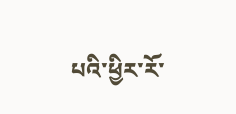པའི་ཕྱིར་རོ་